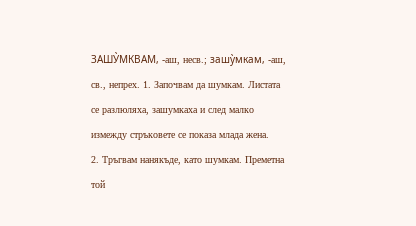ЗАШУ̀МКВАМ, -аш, несв.; зашу̀мкам, -аш, св., непрех. 1. Започвам да шумкам. Листата се разлюляха, зашумкаха и след малко измежду стръковете се показа млада жена.
2. Тръгвам нанякъде, като шумкам. Преметна той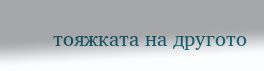тояжката на другото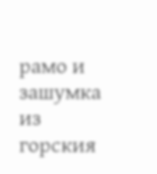рамо и зашумка из горския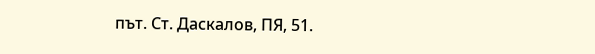път. Ст. Даскалов, ПЯ, 51.